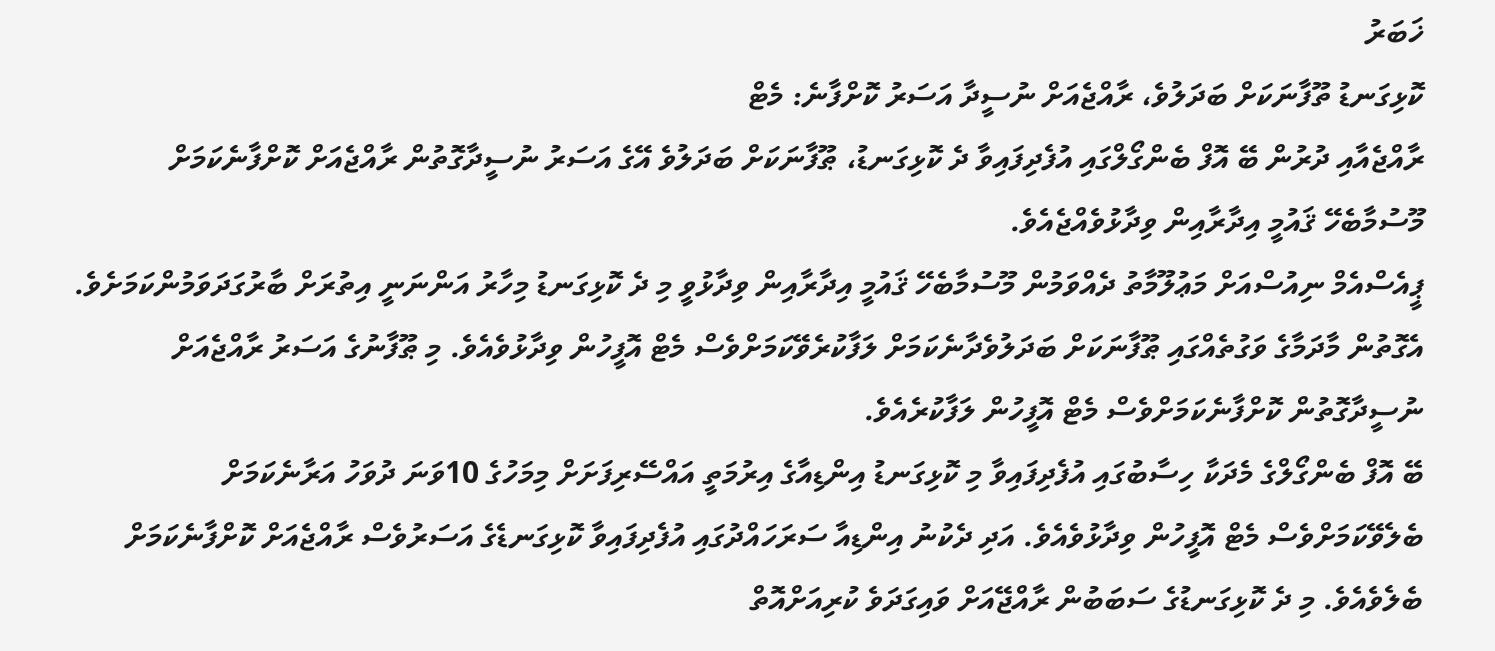ޚަބަރު
ކޮޅިގަނޑު ތޫފާނަކަށް ބަދަލުވެ، ރާއްޖެއަށް ނުސީދާ އަސަރު ކޮށްފާނެ: މެޓް
ރާއްޖެއާއި ދުރުން ބޭ އޮފް ބެންގޯލްގައި އުފެދިފައިވާ ދެ ކޮޅިގަނޑު، ޠޫފާނަކަށް ބަދަލުވެ އޭގެ އަސަރު ނުސީދާގޮތުން ރާއްޖެއަށް ކޮށްފާނެކަމަށް މޫސުމާބެހޭ ޤައުމީ އިދާރާއިން ވިދާޅުވެއްޖެއެވެ.
ޕީއެސްއެމް ނިއުސްއަށް މަޢުލޫމާތު ދެއްވަމުން މޫސުމާބެހޭ ޤައުމީ އިދާރާއިން ވިދާޅުވީ މި ދެ ކޮޅިގަނޑު މިހާރު އަންނަނީ އިތުރަށް ބާރުގަދަވަމުންކަމަށެވެ. އެގޮތުން މާދަމާގެ ވަގުތެއްގައި ޠޫފާނަކަށް ބަދަލުވެދާނެކަމަށް ލަފާކުރެވޭކަމަށްވެސް މެޓް އޮފީހުން ވިދާޅުވެއެވެ. މި ޠޫފާނުގެ އަސަރު ރާއްޖެއަށް ނުސީދާގޮތުން ކޮށްފާނެކަމަށްވެސް މެޓް އޮފީހުން ލަފާކުރެއެވެ.
ބޭ އޮފް ބެންގޯލްގެ މެދަކާ ހިސާބުގައި އުފެދިފައިވާ މި ކޮޅިގަނޑު އިންޑިއާގެ އިރުމަތީ އައްސޭރިފަށަށް މިމަހުގެ 10ވަނަ ދުވަހު އަރާނެކަމަށް ބެލެވޭކަމަށްވެސް މެޓް އޮފީހުން ވިދާޅުވެއެވެ. އަދި ދެކުނު އިންޑިއާ ސަރަހައްދުގައި އުފެދިފައިވާ ކޮޅިގަނޑެގެ އަސަރުވެސް ރާއްޖެއަށް ކޮށްފާނެކަމަށް ބެލެވެއެވެ. މި ދެ ކޮޅިގަނޑުގެ ސަބަބުން ރާއްޖޭއަށް ވައިގަދަވެ ކުރިއަށްއޮތް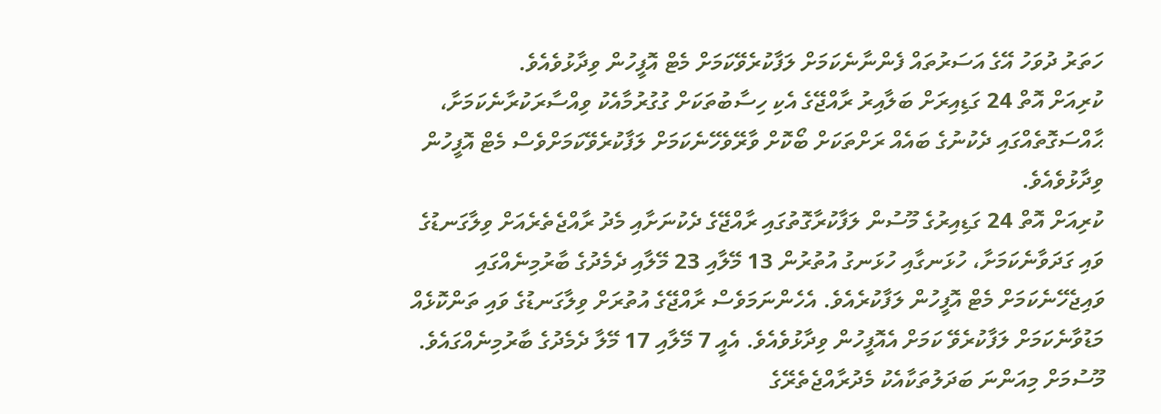ހަތަރު ދުވަހު އޭގެ އަސަރުތައް ފެންނާނެކަމަށް ލަފާކުރެވޭކަމަށް މެޓް އޮފީހުން ވިދާޅުވެއެވެ.
ކުރިއަށް އޮތް 24 ގަޑިއިރަށް ބަލާއިރު ރާއްޖޭގެ އެކި ހިސާބުތަކަށް ގުގުރުމާއެކު ވިއްސާރަކުރާނެކަމަށާ، ޙާއްސަގޮތެއްގައި ދެކުނުގެ ބައެއް ރަށްތަކަށް ބޯކޮށް ވާރޭވެހޭނެކަމަށް ލަފާކުރެވޭކަމަށްވެސް މެޓް އޮފީހުން ވިދާޅުވެއެވެ.
ކުރިއަށް އޮތް 24 ގަޑިއިރުގެ މޫސުން ލަފާކުރާގޮތުގައި ރާއްޖޭގެ ދެކުނަށާއި މެދު ރާއްޖެތެރެއަށް ވިލާގަނޑުގެ ވައި ގަދަވާނެކަމަށާ، ހުޅަނގާއި ހުޅަނގު އުތުރުން 13 މޭލާއި 23 މޭލާއި ދެމެދުގެ ބާރުމިނެއްގައި ވައިޖެހޭނެކަމަށް މެޓް އޮފީހުން ލަފާކުރެއެވެ. އެހެންނަމަވެސް ރާއްޖޭގެ އުތުރަށް ވިލާގަނޑުގެ ވައި ތަންކޮޅެއް މަޑުވާނެކަމަށް ލަފާކުރެވޭ ކަމަށް އެއޮފީހުން ވިދާޅުވެއެވެ. އެއީ 7 މޭލާއި 17 މޭލާ ދެމެދުގެ ބާރުމިނެއްގައެވެ.
މޫސުމަށް މިއަންނަ ބަދަލުތަކާއެކު މެދުރާއްޖެތެރޭގެ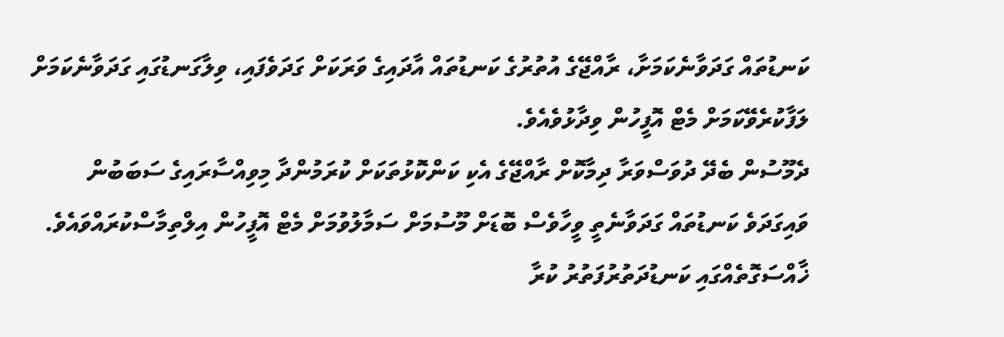ކަނޑުތައް ގަދަވާނެކަމަށާ، ރާއްޖޭގެ އުތުރުގެ ކަނޑުތައް އާދައިގެ ވަރަކަށް ގަދަވެފައި، ވިލާގަނޑުގައި ގަދަވާނެކަމަށް ލަފާކުރެވޭކަމަށް މެޓް އޮފީހުން ވިދާޅުވެއެވެ.
ދެމޫސުން ބެދޭ ދުވަސްވަރާ ދިމާކޮށް ރާއްޖޭގެ އެކި ކަންކޮޅުތަކަށް ކުރަމުންދާ މިވިއްސާރައިގެ ސަބަބުން ވައިގަދަވެ ކަނޑުތައް ގަދަވާނެތީ ވީހާވެސް ބޮޑަށް މޫސުމަށް ސަމާލުވުމަށް މެޓް އޮފީހުން އިލްތިމާސްކުރައްވައެވެ. ޚާއްސަގޮތެއްގައި ކަނޑުދަތުރުފަތުރު ކުރާ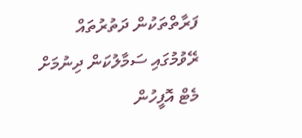ފަރާތްތަކުން ދަތުރުތައް ރޭވުމުގައި ސަމާލުކަން ދިނުމަށް މެޓް އޮފީހުން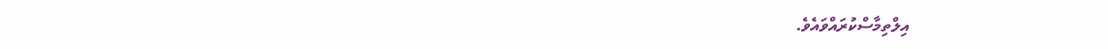އިލްތިމާސްކުރައްވައެވެ.